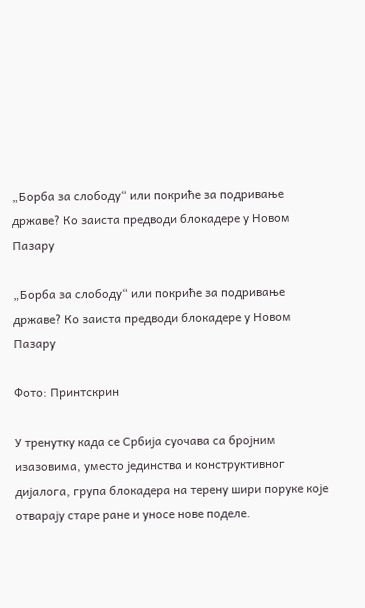„Борба за слободу“ или покриће за подривање државе? Ко заиста предводи блокадере у Новом Пазару

„Борба за слободу“ или покриће за подривање државе? Ко заиста предводи блокадере у Новом Пазару

Фото: Принтскрин

У тренутку када се Србија суочава са бројним изазовима, уместо јединства и конструктивног дијалога, група блокадера на терену шири поруке које отварају старе ране и уносе нове поделе.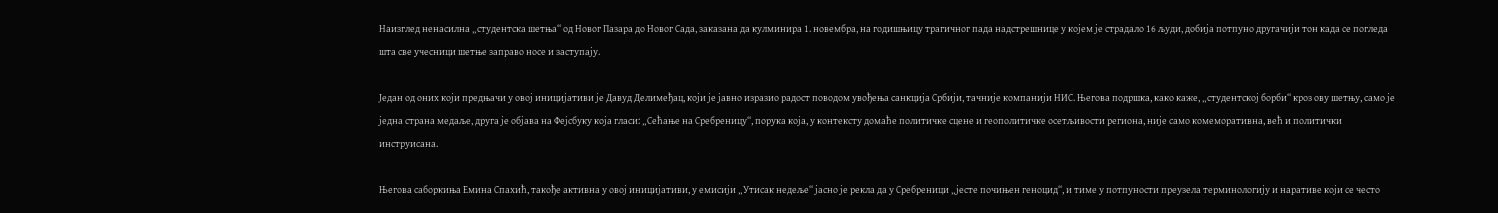Наизглед ненасилна „студентска шетња“ од Новог Пазара до Новог Сада, заказана да кулминира 1. новембра, на годишњицу трагичног пада надстрешнице у којем је страдало 16 људи, добија потпуно другачији тон када се погледа шта све учесници шетње заправо носе и заступају.

Један од оних који предњачи у овој иницијативи је Давуд Делимеђац, који је јавно изразио радост поводом увођења санкција Србији, тачније компанији НИС. Његова подршка, како каже, „студентској борби“ кроз ову шетњу, само је једна страна медаље, друга је објава на Фејсбуку која гласи: „Сећање на Сребреницу“, порука која, у контексту домаће политичке сцене и геополитичке осетљивости региона, није само комеморативна, већ и политички инструисана.

Његова саборкиња Емина Спахић, такође активна у овој иницијативи, у емисији „Утисак недеље“ јасно је рекла да у Сребреници „јесте почињен геноцид“, и тиме у потпуности преузела терминологију и наративе који се често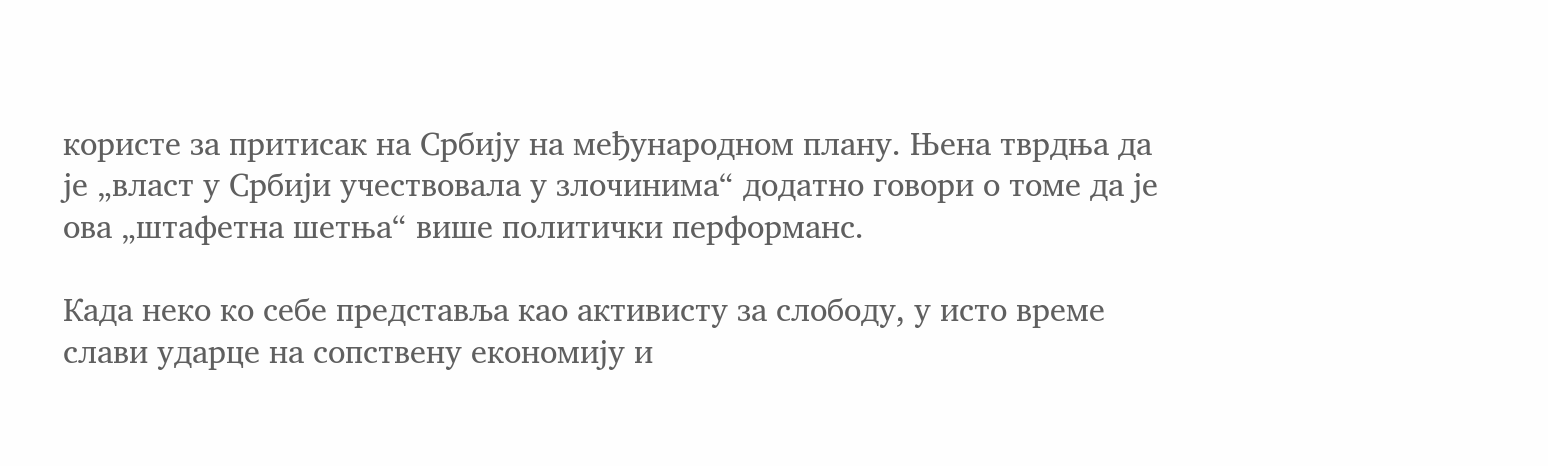користе за притисак на Србију на међународном плану. Њена тврдња да је „власт у Србији учествовала у злочинима“ додатно говори о томе да је ова „штафетна шетња“ више политички перформанс.

Када неко ко себе представља као активисту за слободу, у исто време слави ударце на сопствену економију и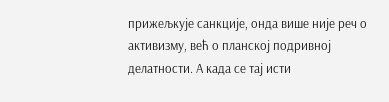прижељкује санкције, онда више није реч о активизму, већ о планској подривној делатности. А када се тај исти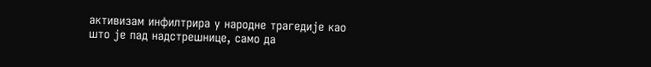активизам инфилтрира у народне трагедије као што је пад надстрешнице, само да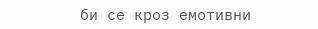би се кроз емотивни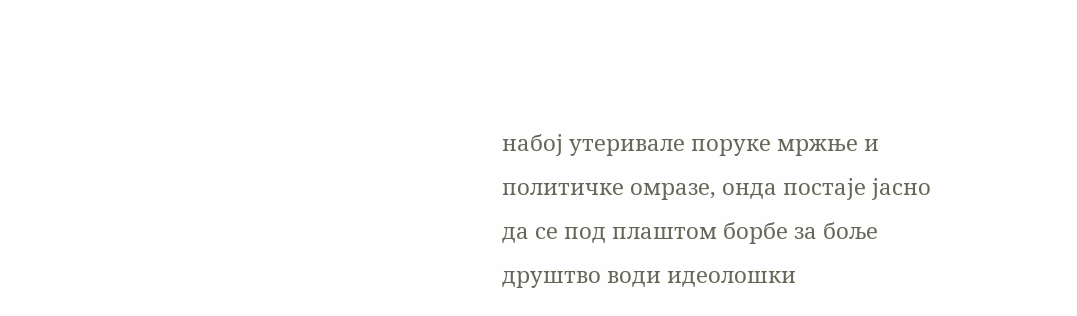набој утеривале поруке мржње и политичке омразе, онда постаје јасно да се под плаштом борбе за боље друштво води идеолошки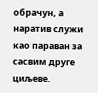обрачун, а наратив служи као параван за сасвим друге циљеве.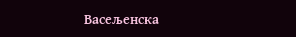Васељенска